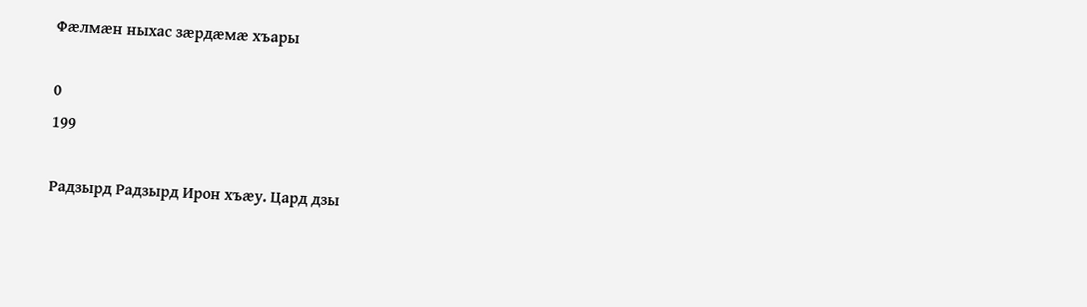Фæлмæн ныхас зæрдæмæ хъары

0
199

Радзырд Радзырд Ирон хъæу. Цард дзы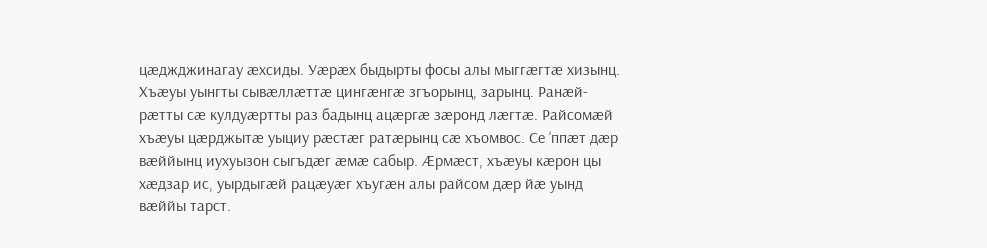цæджджинагау æхсиды. Уæрæх быдырты фосы алы мыггæгтæ хизынц. Хъæуы уынгты сывæллæттæ цингæнгæ згъорынц, зарынц. Ранæй-рæтты сæ кулдуæртты раз бадынц ацæргæ зæронд лæгтæ. Райсомæй хъæуы цæрджытæ уыциу рæстæг ратæрынц сæ хъомвос. Се ‘ппæт дæр вæййынц иухуызон сыгъдæг æмæ сабыр. Æрмæст, хъæуы кæрон цы хæдзар ис, уырдыгæй рацæуæг хъугæн алы райсом дæр йæ уынд вæййы тарст.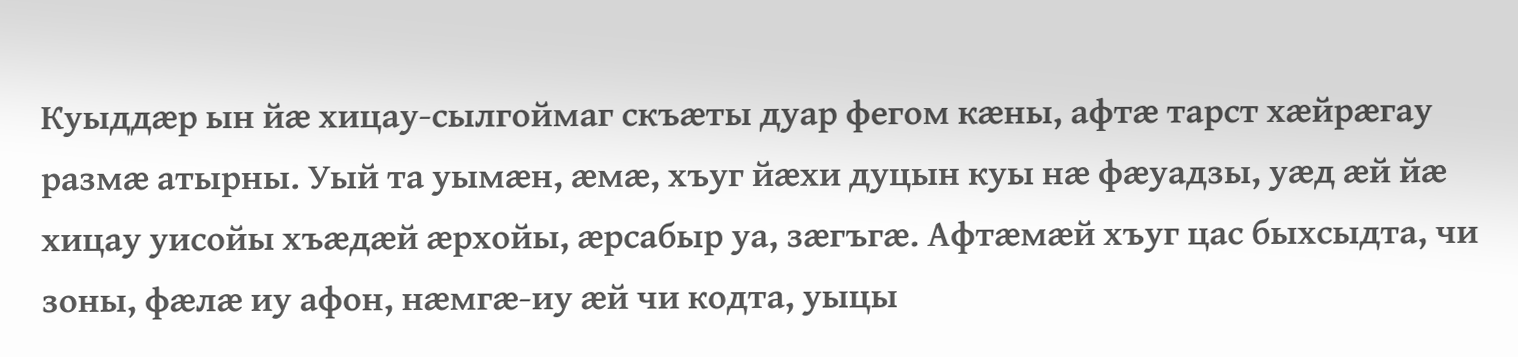Куыддæр ын йæ хицау-сылгоймаг скъæты дуар фегом кæны, афтæ тарст хæйрæгау размæ атырны. Уый та уымæн, æмæ, хъуг йæхи дуцын куы нæ фæуадзы, уæд æй йæ хицау уисойы хъæдæй æрхойы, æрсабыр уа, зæгъгæ. Афтæмæй хъуг цас быхсыдта, чи зоны, фæлæ иу афон, нæмгæ-иу æй чи кодта, уыцы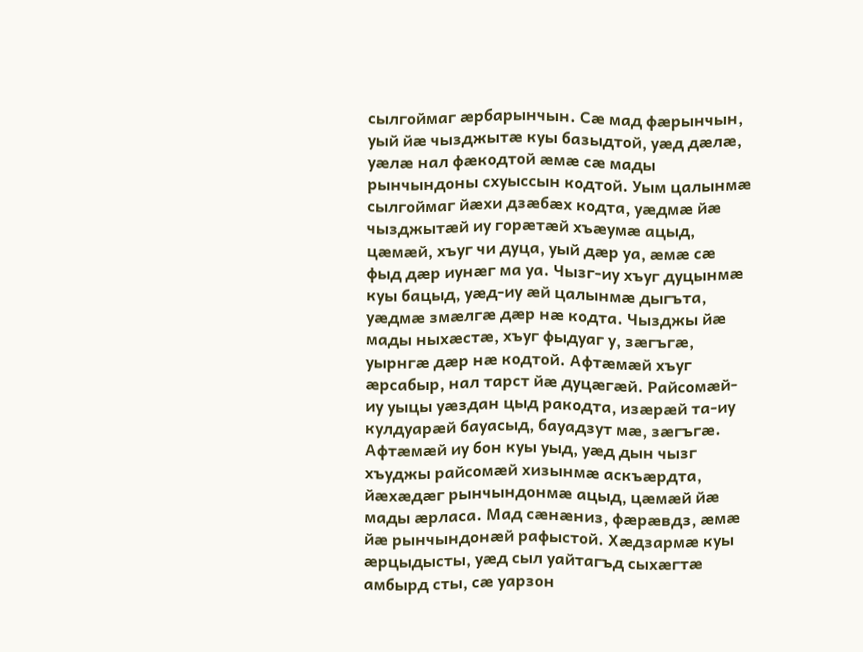сылгоймаг æрбарынчын. Сæ мад фæрынчын, уый йæ чызджытæ куы базыдтой, уæд дæлæ, уæлæ нал фæкодтой æмæ сæ мады рынчындоны схуыссын кодтой. Уым цалынмæ сылгоймаг йæхи дзæбæх кодта, уæдмæ йæ чызджытæй иу горæтæй хъæумæ ацыд, цæмæй, хъуг чи дуца, уый дæр уа, æмæ сæ фыд дæр иунæг ма уа. Чызг-иу хъуг дуцынмæ куы бацыд, уæд-иу æй цалынмæ дыгъта, уæдмæ змæлгæ дæр нæ кодта. Чызджы йæ мады ныхæстæ, хъуг фыдуаг у, зæгъгæ, уырнгæ дæр нæ кодтой. Афтæмæй хъуг æрсабыр, нал тарст йæ дуцæгæй. Райсомæй-иу уыцы уæздан цыд ракодта, изæрæй та-иу кулдуарæй бауасыд, бауадзут мæ, зæгъгæ. Афтæмæй иу бон куы уыд, уæд дын чызг хъуджы райсомæй хизынмæ аскъæрдта, йæхæдæг рынчындонмæ ацыд, цæмæй йæ мады æрласа. Мад сæнæниз, фæрæвдз, æмæ йæ рынчындонæй рафыстой. Хæдзармæ куы æрцыдысты, уæд сыл уайтагъд сыхæгтæ амбырд сты, сæ уарзон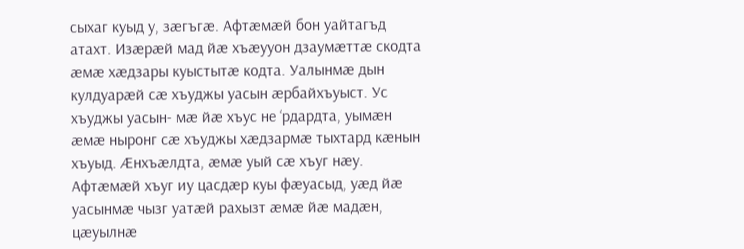сыхаг куыд у, зæгъгæ. Афтæмæй бон уайтагъд атахт. Изæрæй мад йæ хъæууон дзаумæттæ скодта æмæ хæдзары куыстытæ кодта. Уалынмæ дын кулдуарæй сæ хъуджы уасын æрбайхъуыст. Ус хъуджы уасын- мæ йæ хъус не ‘рдардта, уымæн æмæ ныронг сæ хъуджы хæдзармæ тыхтард кæнын хъуыд. Æнхъæлдта, æмæ уый сæ хъуг нæу. Афтæмæй хъуг иу цасдæр куы фæуасыд, уæд йæ уасынмæ чызг уатæй рахызт æмæ йæ мадæн, цæуылнæ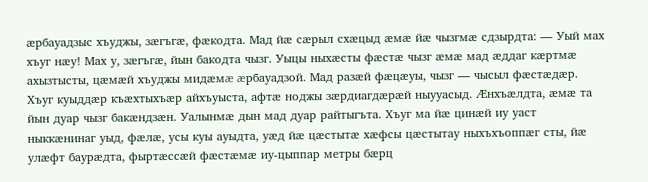æрбауадзыс хъуджы, зæгъгæ, фæкодта. Мад йæ сæрыл схæцыд æмæ йæ чызгмæ сдзырдта: — Уый мах хъуг нæу! Мах у, зæгъгæ, йын бакодта чызг. Уыцы ныхæсты фæстæ чызг æмæ мад æддаг кæртмæ ахызтысты, цæмæй хъуджы мидæмæ æрбауадзой. Мад разæй фæцæуы, чызг — чысыл фæстæдæр. Хъуг куыддæр къæхтыхъæр айхъуыста, афтæ ноджы зæрдиагдæрæй ныууасыд. Æнхъæлдта, æмæ та йын дуар чызг бакæндзæн. Уалынмæ дын мад дуар райтыгъта. Хъуг ма йæ цинæй иу уаст ныккæнинаг уыд, фæлæ, усы куы ауыдта, уæд йæ цæстытæ хæфсы цæстытау ныхъхъоппæг сты, йæ улæфт баурæдта, фыртæссæй фæстæмæ иу-цыппар метры бæрц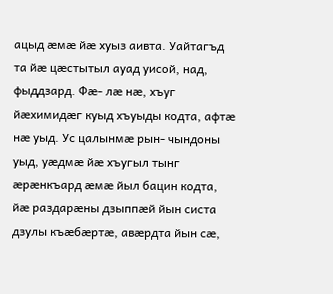ацыд æмæ йæ хуыз аивта. Уайтагъд та йæ цæстытыл ауад уисой, над, фыддзард. Фæ- лæ нæ, хъуг йæхимидæг куыд хъуыды кодта, афтæ нæ уыд. Ус цалынмæ рын- чындоны уыд, уæдмæ йæ хъугыл тынг æрæнкъард æмæ йыл бацин кодта, йæ раздарæны дзыппæй йын систа дзулы къæбæртæ, авæрдта йын сæ,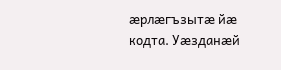æрлæгъзытæ йæ кодта. Уæзданæй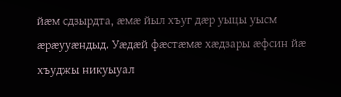йæм сдзырдта, æмæ йыл хъуг дæр уыцы уысм æрæууæндыд. Уæдæй фæстæмæ хæдзары æфсин йæ хъуджы никуыуал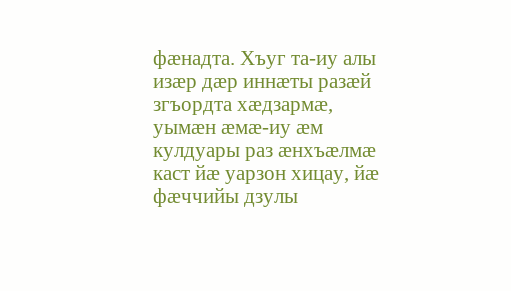фæнадта. Хъуг та-иу алы изæр дæр иннæты разæй згъордта хæдзармæ, уымæн æмæ-иу æм кулдуары раз æнхъæлмæ каст йæ уарзон хицау, йæ фæччийы дзулы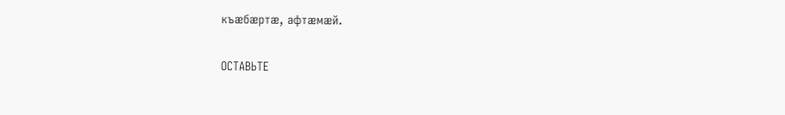къæбæртæ, афтæмæй.

ОСТАВЬТЕ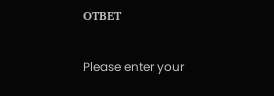ОТВЕТ

Please enter your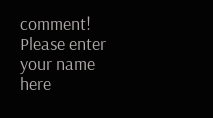comment!
Please enter your name here